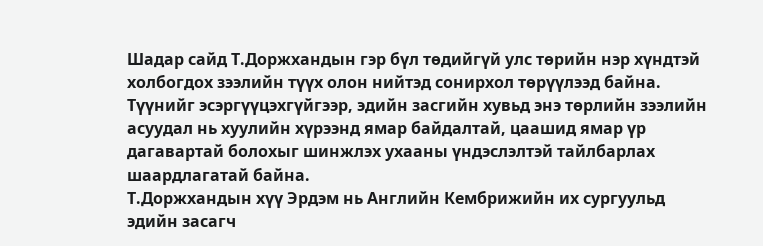Шадар сайд Т.Доржхандын гэр бүл төдийгүй улс төрийн нэр хүндтэй холбогдох зээлийн түүх олон нийтэд сонирхол төрүүлээд байна. Түүнийг эсэргүүцэхгүйгээр, эдийн засгийн хувьд энэ төрлийн зээлийн асуудал нь хуулийн хүрээнд ямар байдалтай, цаашид ямар үр дагавартай болохыг шинжлэх ухааны үндэслэлтэй тайлбарлах шаардлагатай байна.
Т.Доржхандын хүү Эрдэм нь Английн Кембрижийн их сургуульд эдийн засагч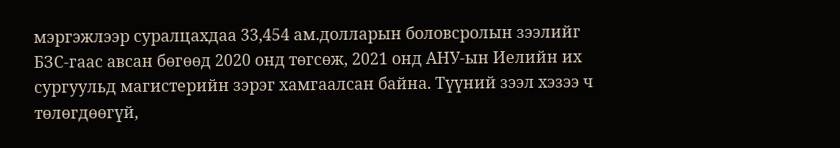мэргэжлээр суралцахдаа 33,454 ам.долларын боловсролын зээлийг БЗС-гаас авсан бөгөөд 2020 онд төгсөж, 2021 онд АНУ-ын Иелийн их сургуульд магистерийн зэрэг хамгаалсан байна. Түүний зээл хэзээ ч төлөгдөөгүй,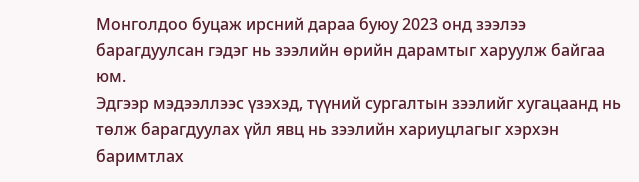Монголдоо буцаж ирсний дараа буюу 2023 онд зээлээ барагдуулсан гэдэг нь зээлийн өрийн дарамтыг харуулж байгаа юм.
Эдгээр мэдээллээс үзэхэд, түүний сургалтын зээлийг хугацаанд нь төлж барагдуулах үйл явц нь зээлийн хариуцлагыг хэрхэн баримтлах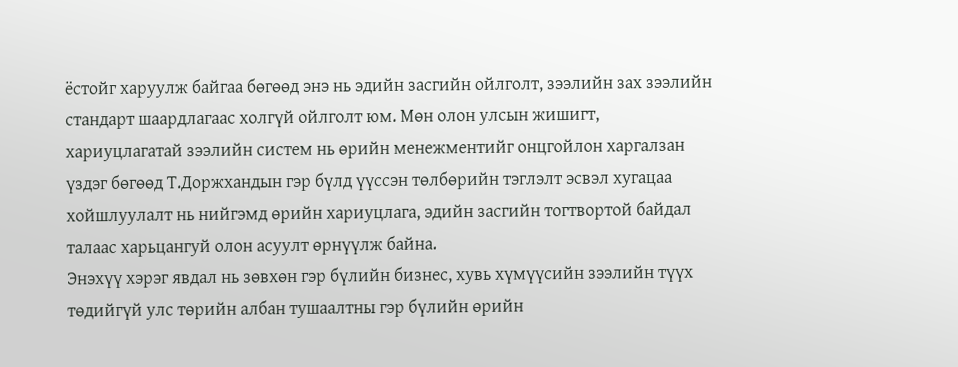ёстойг харуулж байгаа бөгөөд энэ нь эдийн засгийн ойлголт, зээлийн зах зээлийн стандарт шаардлагаас холгүй ойлголт юм. Мөн олон улсын жишигт, хариуцлагатай зээлийн систем нь өрийн менежментийг онцгойлон харгалзан үздэг бөгөөд Т.Доржхандын гэр бүлд үүссэн төлбөрийн тэглэлт эсвэл хугацаа хойшлуулалт нь нийгэмд өрийн хариуцлага, эдийн засгийн тогтвортой байдал талаас харьцангуй олон асуулт өрнүүлж байна.
Энэхүү хэрэг явдал нь зөвхөн гэр бүлийн бизнес, хувь хүмүүсийн зээлийн түүх төдийгүй улс төрийн албан тушаалтны гэр бүлийн өрийн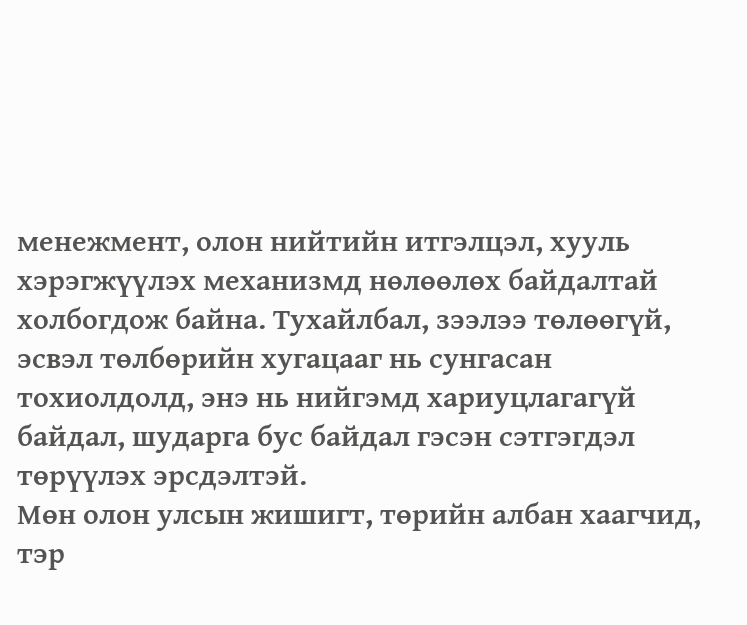менежмент, олон нийтийн итгэлцэл, хууль хэрэгжүүлэх механизмд нөлөөлөх байдалтай холбогдож байна. Тухайлбал, зээлээ төлөөгүй, эсвэл төлбөрийн хугацааг нь сунгасан тохиолдолд, энэ нь нийгэмд хариуцлагагүй байдал, шударга бус байдал гэсэн сэтгэгдэл төрүүлэх эрсдэлтэй.
Мөн олон улсын жишигт, төрийн албан хаагчид, тэр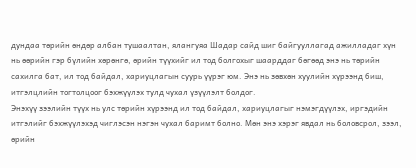дундаа төрийн өндөр албан тушаалтан, ялангуяа Шадар сайд шиг байгууллагад ажилладаг хүн нь өөрийн гэр бүлийн хөрөнгө, өрийн түүхийг ил тод болгохыг шаарддаг бөгөөд энэ нь төрийн сахилга бат, ил тод байдал, хариуцлагын суурь үүрэг юм. Энэ нь зөвхөн хуулийн хүрээнд биш, итгэлцлийн тогтолцоог бэхжүүлэх тулд чухал үзүүлэлт болдог.
Энэхүү зээлийн түүх нь улс төрийн хүрээнд ил тод байдал, хариуцлагыг нэмэгдүүлэх, иргэдийн итгэлийг бэхжүүлэхэд чиглэсэн нэгэн чухал баримт болно. Мөн энэ хэрэг явдал нь боловсрол, зээл, өрийн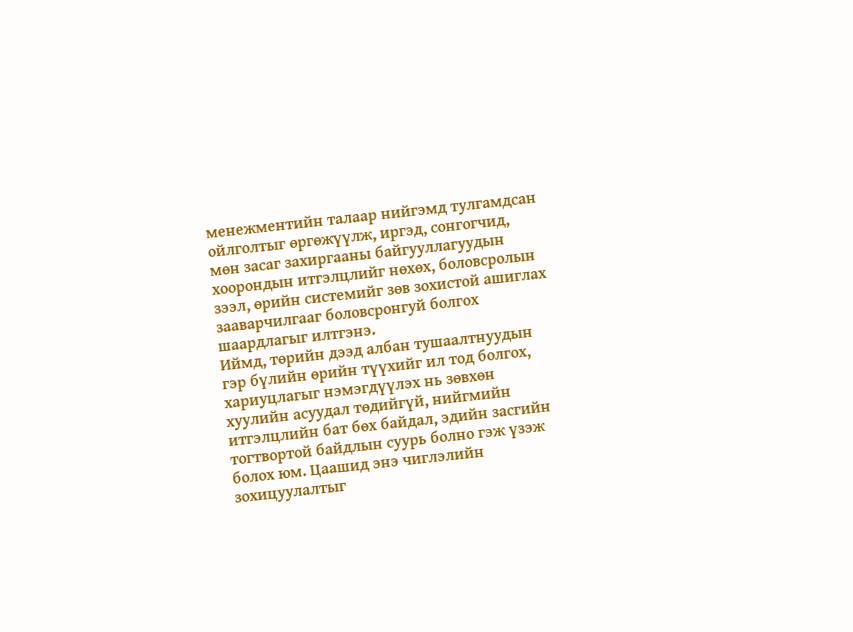менежментийн талаар нийгэмд тулгамдсан ойлголтыг өргөжүүлж, иргэд, сонгогчид, мөн засаг захиргааны байгууллагуудын хоорондын итгэлцлийг нөхөх, боловсролын зээл, өрийн системийг зөв зохистой ашиглах зааварчилгааг боловсронгуй болгох шаардлагыг илтгэнэ.
Иймд, төрийн дээд албан тушаалтнуудын гэр бүлийн өрийн түүхийг ил тод болгох, хариуцлагыг нэмэгдүүлэх нь зөвхөн хуулийн асуудал төдийгүй, нийгмийн итгэлцлийн бат бөх байдал, эдийн засгийн тогтвортой байдлын суурь болно гэж үзэж болох юм. Цаашид энэ чиглэлийн зохицуулалтыг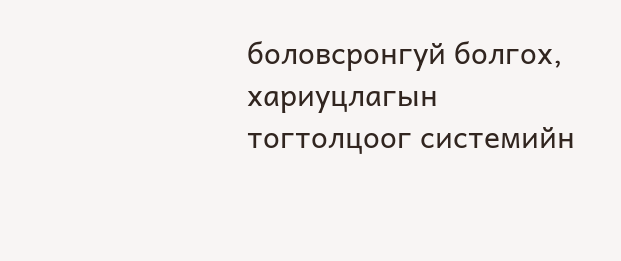боловсронгуй болгох, хариуцлагын тогтолцоог системийн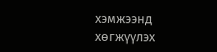хэмжээнд хөгжүүлэх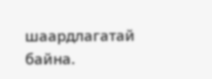шаардлагатай байна.